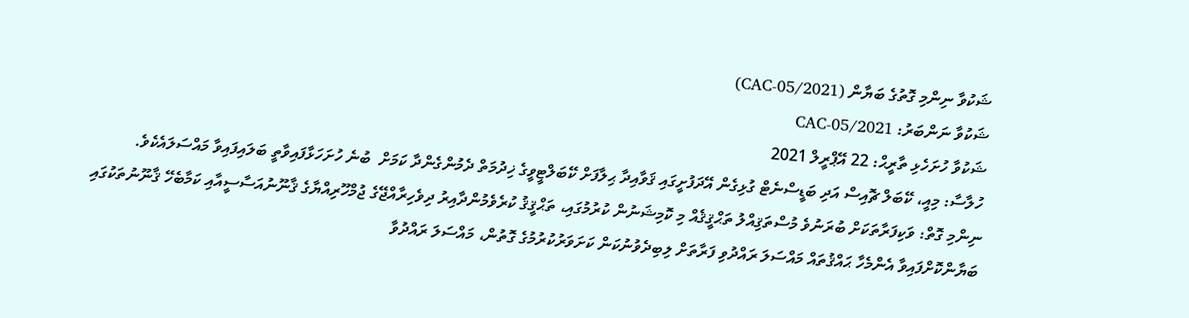ޝަކުވާ ނިންމި ގޮތުގެ ބަޔާން (CAC-05/2021)
ޝަކުވާ ނަންބަރު: CAC-05/2021
ޝަކުވާ ހުށަހެޅި ތާރީޙް: 22 އޭޕްރީލް 2021
ހުލާސާ: މިއީ، ކޭބަލް ޗޮއިސް އަދި ބަޑީސްނެޓް ގުޅިގެން އޭދަފުށީގައި ޤަވާއިދާ ޙިލާފަށް ކޭބަލްޓީވީގެ ޚިދުމަތް ދެމުންގެންދާ ކަމަށް  ބުނެ ހުށަހަޅާފައިވާތީ ބަލައިފައިވާ މައްސަލައެކެވެ.
ނިންމި ގޮތް: ވަކިފަރާތަކަށް ބުރަނުވެ މުސްތަޤިއްލު ތަޙްޤީޤެއް މި ކޮމިޝަނުން ކުރުމުގައި، ތަޙްޤީޤު ކުރެވެމުންދާއިރު ދިވެހިރާއްޖޭގެ ޖުމްހޫރިއްޔާގެ ޤާނޫނުއަސާސީއާއި ކަމާބެހޭ ޤާނޫނުތަކުގައި ބަޔާންކޮށްފައިވާ އެންމެހާ ޙައްޤުތައް މައްސަލަ ރައްދުވި ފަރާތަށް ލިބިދެވުނުކަން ކަށަވަރުކުރުމުގެ ގޮތުން، މައްސަލަ ރައްދުވާ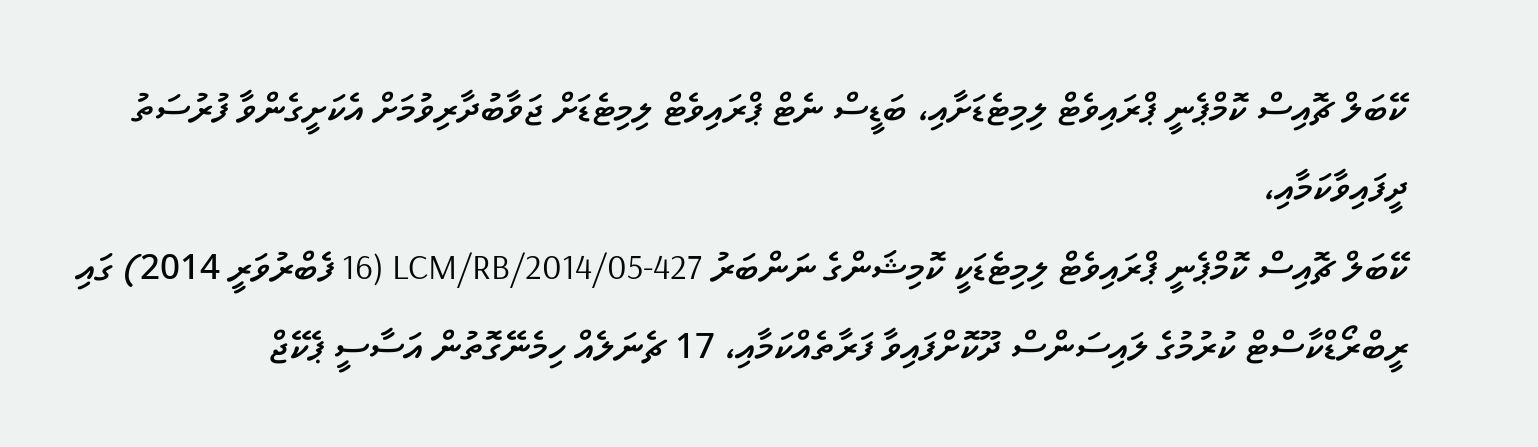ކޭބަލް ޗޮއިސް ކޮމްޕެނީ ޕްރައިވެޓް ލިމިޓެޑަށާއި، ބަޑީސް ނެޓް ޕްރައިވެޓް ލިމިޓެޑަށް ޖަވާބުދާރިވުމަށް އެކަށީގެންވާ ފުރުސަތު ދީފައިވާކަމާއި،
ކޭބަލް ޗޮއިސް ކޮމްޕެނީ ޕްރައިވެޓް ލިމިޓެޑަކީ ކޮމިޝަންގެ ނަންބަރު 427-LCM/RB/2014/05 (16 ފެބްރުވަރީ 2014) ގައި ރީބްރޯޑްކާސްޓް ކުރުމުގެ ލައިސަންސް ދޫކޮށްފައިވާ ފަރާތެއްކަމާއި، 17 ޗެނަލެއް ހިމެނޭގޮތުން އަސާސީ ޕެކޭޖް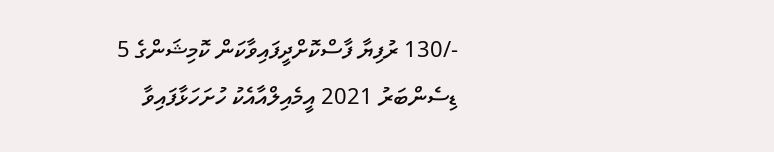-/130 ރުފިޔާ ފާސްކޮށްދީފައިވާކަން ކޮމިޝަންގެ 5 ޑިސެންބަރު 2021 އީމެއިލްއާއެކު ހުށަހަޅާފައިވާ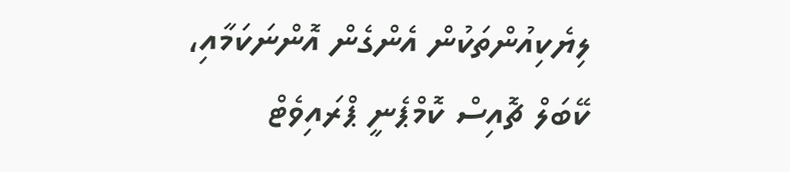ލިޔެކިއުންތަކުން އެންގެން އޮންނަކަމާއި،
ކޭބަލް ޗޮއިސް ކޮމްޕެނީ ޕްރައިވެޓް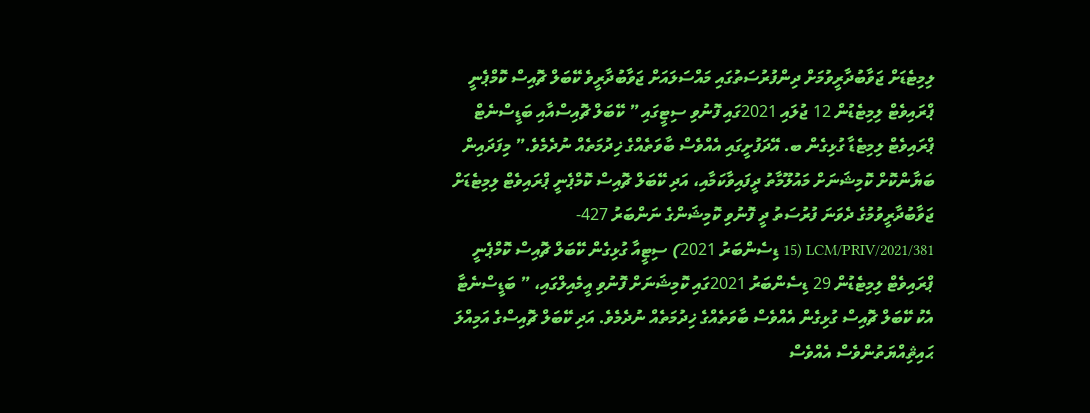ލިމިޓެޑަށް ޖަވާބުދާރީވުމަށް ދިންފުރުސަތުގައި މައްސަލައަށް ޖަވާބުދާރީވެ ކޭބަލް ޗޮއިސް ކޮމްޕެނީ ޕްރައިވެޓް ލިމިޓެޑުން 12 ޖުލައި 2021ގައި ފޮނުވި ސިޓީގައި ” ކޭބަލް ޗޮއިސްއާއި ބަޑީސްނެޓް ޕްރައިވެޓް ލިމިޓެޑާ ގުޅިގެން ބ. އޭދަފުށީގައި އެއްވެސް ބާވަތެއްގެ ޚިދުމަތެއް ނުދެމެވެ.” މިފަދައިން ބަޔާންކޮށް ކޮމިޝަނަށް މައުލޫމާތު ދީފައިވާކަމާއި، އަދި ކޭބަލް ޗޮއިސް ކޮމްޕެނީ ޕްރައިވެޓް ލިމިޓެޑަށް ޖަވާބުދާރީވުމުގެ ދެވަނަ ފުރުސަތު ދީ ފޮނުވި ކޮމިޝަންގެ ނަންބަރު 427-LCM/PRIV/2021/381 (15 ޑިސެންބަރު 2021) ސިޓީއާ ގުޅިގެން ކޭބަލް ޗޮއިސް ކޮމްޕެނީ ޕްރައިވެޓް ލިމިޓެޑުން 29 ޑިސެންބަރު 2021ގައި ކޮމިޝަނަށް ފޮނުވި އީމެއިލްގައި، ” ބަޑީސްނެޓާ އެކު ކޭބަލް ޗޮއިސް ގުޅިގެން އެއްވެސް ބާވަތެއްގެ ޚިދުމަތެއް ނުދެމެވެ. އަދި ކޭބަލް ޗޮއިސްގެ އަމިއްލަ ޙައިޘިއްޔަތުންވެސް އެއްވެސް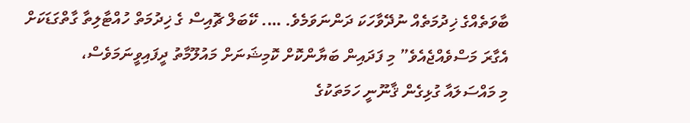ބާވަތެއްގެ ޚިދުމަތެއް ނުދޭވާހަކަ ދަންނަވަމެވެ. …. ކޭބަލް ޗޮއިސް ގެ ޚިދުމަތް ހުއްޓާލިތާ ގާތްގަޑަކަށް އެގާރަ މަސްވެއްޖެއެވެ” މި ފަދައިން ބަޔާންކޮށް ކޮމިޝަނަށް މައުލޫމާތު ދީފައިވީނަމަވެސް،
މި މައްސަލައާ ގުޅިގެން ޤާނޫނީ ހަމަތަކުގެ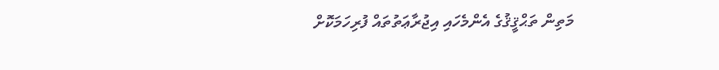މަތިން ތަޙްޤީޤުގެ އެންމެހައި އިޖުރާޢަތުތައް ފުރިހަމަކޮށް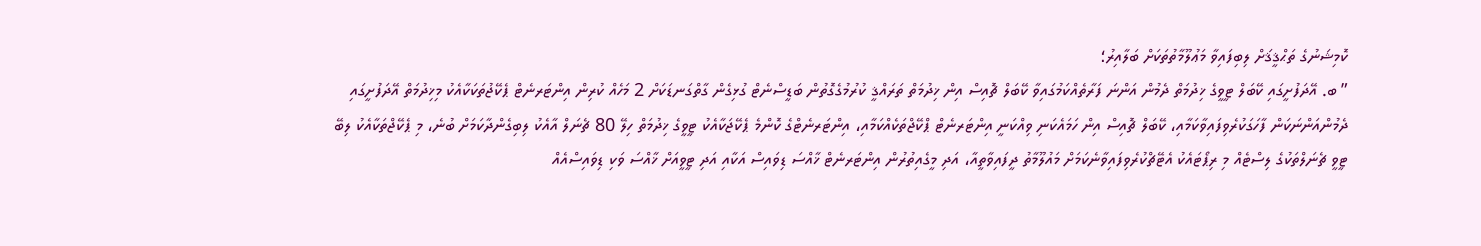ކޮމިޝަނުގެ ތަޙްޤީޤަށް ލިބިފައިވާ މަޢުލޫމާތުތަކަށް ބަލާއިރު؛
” ބ. އޭދަފުށީގައި ކޭބަލް ޓީވީގެ ޚިދުމަތް ދެމުން އަންނަ ފަރާތެއްކަމުގައިވާ ކޭބަލް ޗޮއިސް އިން ޚިދުމަތް ތަރައްޤީ ކުރުމުގެގޮތުން ބަޑީސްނެޓް ގުޅިގެން ގާތްގަނޑަކަށް 2 މަހެއް ކުރިން އިންޓަރނެޓް ޕެކޭޖުތަކަކާއެކު މިޚިދުމަތް އޭދަފުށީގައި ދެމުންއަންނަކަން ފާހަގަކުރެވިފައިވާކަމާއި، ކޭބަލް ޗޮއިސް އިން ހަމައެކަނި ވިއްކަނީ އިންޓަރނެޓް ޕްކޭޖްތަކެއްކަމާއި، އިންޓަރނެޓްގެ ކޮންމެ ޕެކޭޖަކާއެކު ޓީވީގެ ޚިދުމަތް ހިލޭ 80 ޗެނަލް އާއެކު ލިބިގެންދާކަމަށް ބުނެ، މި ޕެކޭޖްތަކާއެކު ލިބޭ ޓީވީ ޗެނަލްތަކުގެ ލިސްޓެއް މި ރިޕޯޓައެކު އެޓޭޗްކުރެވިފައިވާނެކަމަށް މައުލޫމާތު ދީފައިވާތީއާ، އަދި މީގެއިތުރުން އިންޓަރނެޓް ޚާއްސަ ޑިވައިސް އަކާއި އަދި ޓީވީއަށް ޚާއްސަ ވަކި ޑިވައިސްއެއް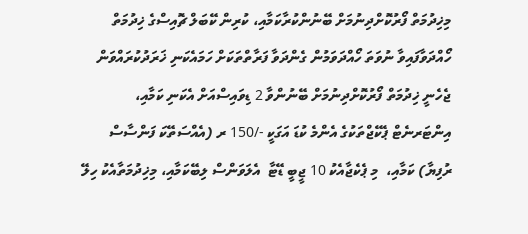މިޚިދުމަތް ފޯރުކޮށްދިނުމަށް ބޭނުންކުރާކަމާއި، ކުރިން ކޭބަލް ޗޮއިސްގެ ޚިދުމަތް ހޯއްދަވާފައިވާ ނުވަތަ ހޯއްދަވަމުން ގެންދަވާ ފަރާތްތަކަށް ހަމައެކަނި ޚަރަދުކުރައްވަން ޖެހެނީ ޚިދުމަތް ފޯރުކޮށްދިނުމަށް ބޭނުންވާ 2 ޑިވައިސްއަށް އެކަނި ކަމާއި، އިންޓަރނެޓް ޕެކޭޖްތަކުގެ އެންމެ ކުޑަ އަގަކީ -/150 ރ (އެއްސަތޭކަ ފަންސާސް ރުފިޔާ) ކަމާއި،  މި ޕެކެޖާއެކު 10 ޖީބީ ޑޭޓާ  އެލަވަންސް ލިބޭކަމާއި، މިޚިދުމަތާއެކު ހިލޭ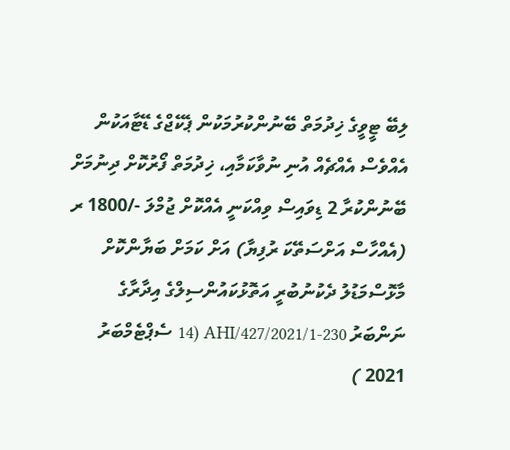ލިބޭ ޓީވީގެ ޚިދުމަތް ބޭނުންކުރުމަކުން ޕެކޭޖްގެ ޑޭޓާއަކުން އެއްވެސް އެއްޗެއް އުނި ނުވާކަމާއި، ޚިދުމަތް ފޯރުކޮށް ދިނުމަށް ބޭނުންކުރާ 2 ޑިވައިސް ވިއްކަނީ އެއްކޮށް ޖުމްލަ -/1800 ރ (އެއްހާސް އަށްސަތޭކަ ރުފިޔާ) އަށް ކަމަށް ބަޔާންކޮށް މާޅޮސްމަޑުލު ދެކުނުބުރީ އަތޮޅުކައުންސިލްގެ އިދާރާގެ ނަންބަރު 230-AHI/427/2021/1 (14 ސެޕްޓެމްބަރު 2021 )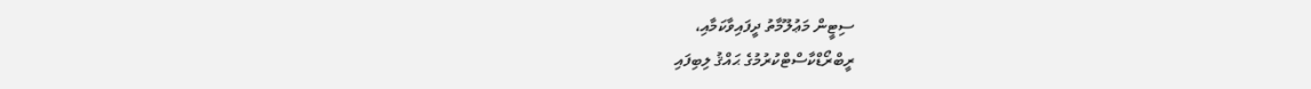ސިޓީން މަޢުލޫމާތު ދީފައިވާކަމާއި،
ރީބްރޯޑްކާސްޓްކުރުމުގެ ޙައްޤު ލިބިފައި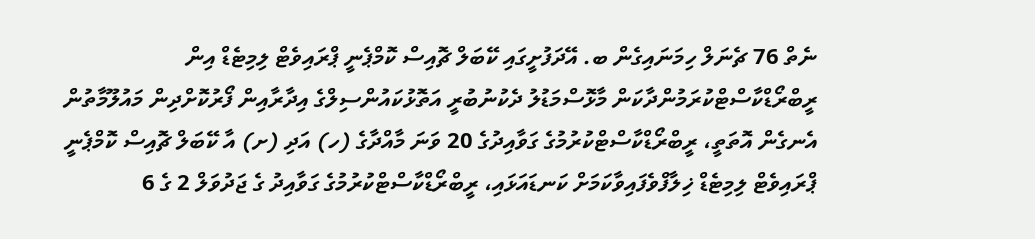ނެތް 76 ޗެނަލް ހިމަނައިގެން ބ. އޭދަފުށީގައި ކޭބަލް ޗޮއިސް ކޮމްޕެނީ ޕްރައިވެޓް ލިމިޓެޑް އިން ރީބްރޯޑްކާސްޓްކުރަމުންދާކަން މާޅޮސްމަޑުލު ދެކުނުބުރީ އަތޮޅުކައުންސިލްގެ އިދާރާއިން ފޯރުކޮށްދިން މައުލޫމާތުން އެނގެން އޮތަތީ، ރީބްރޯޑްކާސްޓްކުރުމުގެ ގަވާއިދުގެ 20 ވަނަ މާއްދާގެ (ހ) އަދި (ށ) އާ ކޭބަލް ޗޮއިސް ކޮމްޕެނީ ޕްރައިވެޓް ލިމިޓެޑް ޚިލާފްވެފައިވާކަމަށް ކަނޑައަޅައި، ރީބްރޯޑްކާސްޓްކުރުމުގެ ގަވާއިދު ގެ ޖަދުވަލް 2 ގެ 6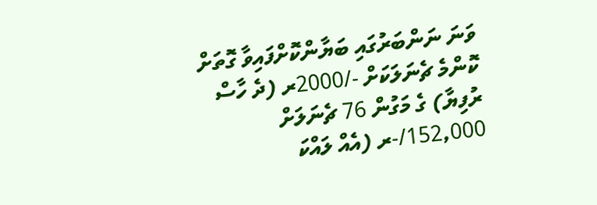ވަނަ ނަންބަރުގައި ބަޔާންކޮށްފައިވާ ގޮތަށް ކޮންމެ ޗެނަލަކަށް -/2000ރ (ދެ ހާސް ރުފިޔާ) ގެ މަގުން 76 ޗެނަލަށް 152,000/-ރ (އެއް ލައްކަ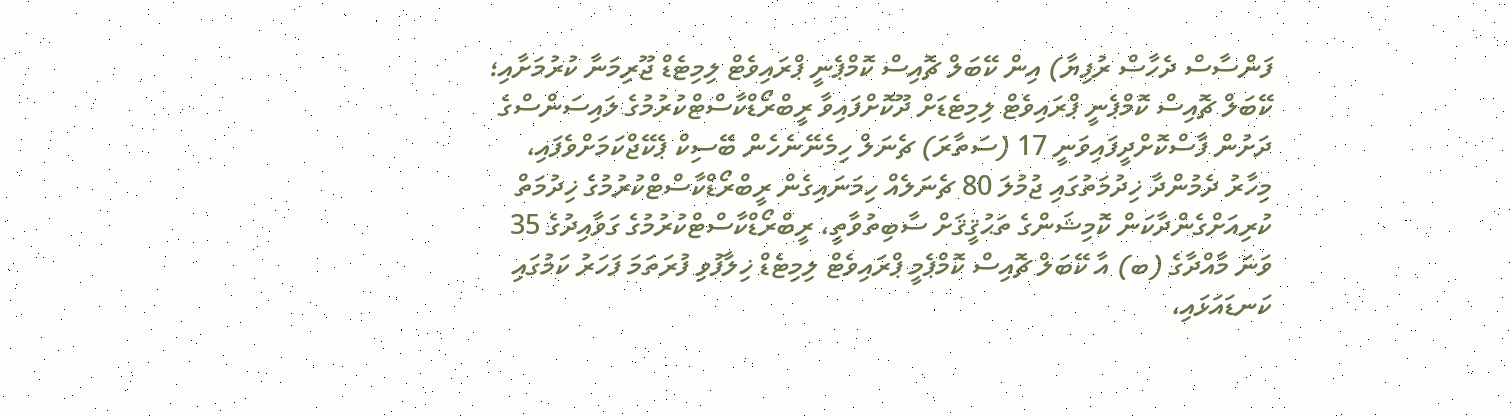ފަންސާސް ދެހާސް ރުފިޔާ) އިން ކޭބަލް ޗޮއިސް ކޮމްޕެނީ ޕްރައިވެޓް ލިމިޓެޑް ޖޫރިމަނާ ކުރުމަށާއި؛
ކޭބަލް ޗޮއިސް ކޮމްޕެނީ ޕްރައިވެޓް ލިމިޓެޑަށް ދޫކޮށްފައިވާ ރީބްރޯޑްކާސްޓްކުރުމުގެ ލައިސަންސްގެ ދަށުން ފާސްކޮށްދީފައިވަނީ 17 (ސަތާރަ) ޗެނަލް ހިމެނޭނެހެން ބޭސިކް ޕެކޭޖްކަމަށްވެފައި، މިހާރު ދެމުންދާ ޚިދުމަތުގައި ޖުމުލަ 80 ޗެނަލެއް ހިމަނައިގެން ރީބްރޯޑްކާސްޓްކުރުމުގެ ޚިދުމަތް ކުރިއަށްގެންދާކަން ކޮމިޝަންގެ ތަޙުޤީޤަށް ސާބިތުވާތީ، ރީބްރޯޑްކާސްޓްކުރުމުގެ ގަވާއިދުގެ 35 ވަނަ މާއްދާގެ (ބ) އާ ކޭބަލް ޗޮއިސް ކޮމްޕެމީ ޕްރައިވެޓް ލިމިޓެޑް ޚިލާފުވި ފުރަތަމަ ފަހަރު ކަމުގައި ކަނޑައަޅައި،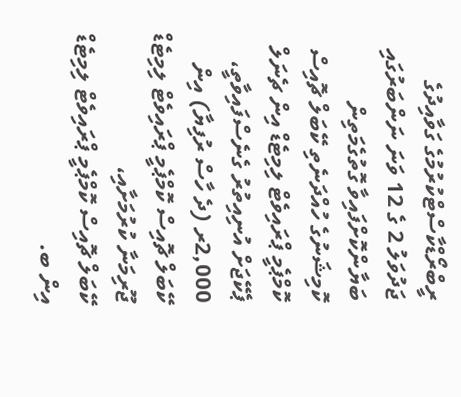ރީބްރޯޑްކާސްޓްކުރުމުގެ ގަވާއިދުގެ ޖަދުވަލު 2 ގެ 12 ވަނަ ނަންބަރުގައި ބަޔާންކޮށްފައިވާ ގޮތުގެމަތިން ކޮމިޝަނުގެ ހުއްދަނެތި ކޭބަލް ޗޮއިސް ކޮމްޕެމީ ޕްރައިވެޓް ލިމިޓެޑް އިން ޗެނަލް ޕެކޭޖަށް އުނިއިތުރު ގެނެސްފައިވާތީ، 2,000ރ (ދެ ހާސް ރުފިޔާ) އިން ކޭބަލް ޗޮއިސް ކޮމްޕެމީ ޕްރައިވެޓް ލިމިޓެޑް ޖޫރިމަނާ ކުރުމަށާއި،
ކޭބަލް ޗޮއިސް ކޮމްޕެމީ ޕްރައިވެޓް ލިމިޓެޑް އިން ބ.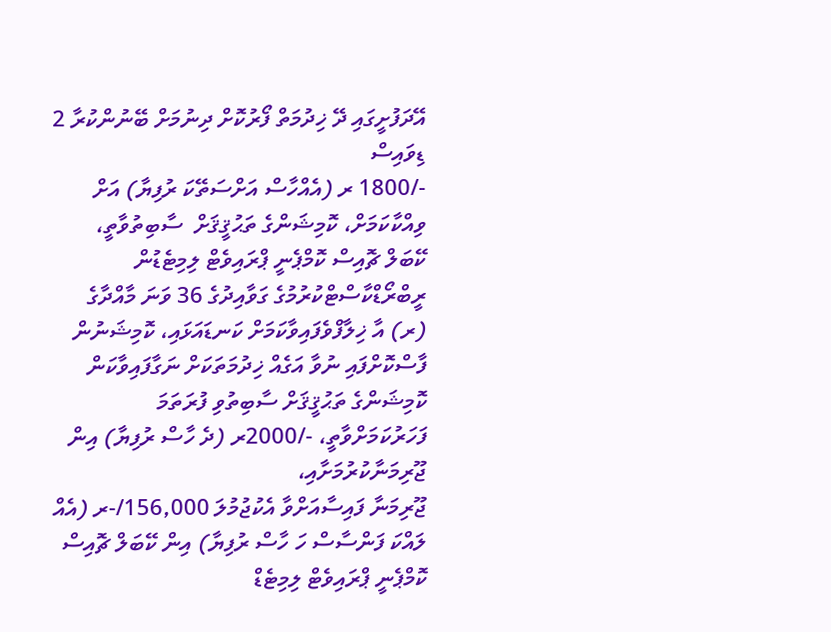އޭދަފުށީގައި ދޭ ޚިދުމަތް ފޯރުކޮށް ދިނުމަށް ބޭނުންކުރާ 2 ޑިވައިސް
-/1800 ރ (އެއްހާސް އަށްސަތޭކަ ރުފިޔާ) އަށް ވިއްކާކަމަށް، ކޮމިޝަންގެ ތަޙުޤީޤަށް  ސާބިތުވާތީ، ކޭބަލް ޗޮއިސް ކޮމްޕެނީ ޕްރައިވެޓް ލިމިޓެޑުން ރީބްރޯޑްކާސްޓްކުރުމުގެ ގަވާއިދުގެ 36 ވަނަ މާއްދާގެ (ރ) އާ ޚިލާފްވެފައިވާކަމަށް ކަނޑައަޅައި، ކޮމިޝަނުން ފާސްކޮށްފައި ނުވާ އަގެއް ޚިދުމަތަކަށް ނަގާފައިވާކަން ކޮމިޝަންގެ ތަޙުޤީޤަށް ސާބިތުވި ފުރަތަމަ ފަހަރުކަމަށްވާތީ، -/2000ރ (ދެ ހާސް ރުފިޔާ) އިން ޖޫރިމަނާކުރުމަށާއި،
ޖޫރިމަނާ ފައިސާއަށްވާ އެކުޖުމުލަ 156,000/-ރ (އެއް ލައްކަ ފަންސާސް ހަ ހާސް ރުފިޔާ) އިން ކޭބަލް ޗޮއިސް ކޮމްޕެނީ ޕްރައިވެޓް ލިމިޓެޑް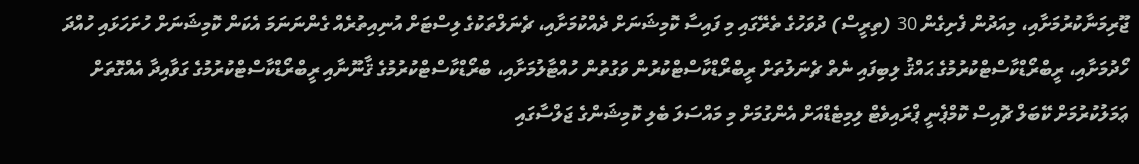ޖޫރިމަނާކުރުމަށާއި، މިއަދުން ފެށިގެން 30 (ތިރީސް) ދުވަހުގެ ތެރޭގައި މި ފައިސާ ކޮމިޝަނަށް ދެއްކުމަށާއި، ޗެނަލްތަކުގެ ލިސްޓަށް އުނިއިތުރެއް ގެންނަނަމަ އެކަން ކޮމިޝަނަށް ހުށަހަޅައި ހުއްދަ ހޯދުމަށާއި، ރީބްރޯޑްކާސްޓްކުރުމުގެ ޙައްޤު ލިބިފައި ނެތް ޗެނަލުތަށް ރީބްރޯޑްކާސްޓްކުރުން ވަގުތުން ހުއްޓާލުމަށާއި، ބްރޯޑްކާސްޓްކުރުމުގެ ޤާނޫނާއި ރީބްރޯޑްކާސްޓްކުރުމުގެ ގަވާއިދާ އެއްގޮތަށް ޢަމަލުކުރުމަށް ކޭބަލް ޗޮއިސް ކޮމްޕެނީ ޕްރައިވެޓް ލިމިޓެޑްއަށް އެންގުމަށް މި މައްސަލަ ބެލި ކޮމިޝަންގެ ޖަލްސާގައި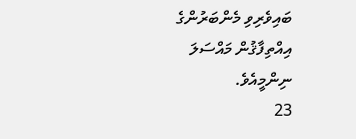ބައިވެރިވި މެންބަރުންގެ އިއްތިފާޤުން މައްސަލަ ނިންމީއެވެ.
23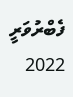ފެބްރުވަރީ 2022